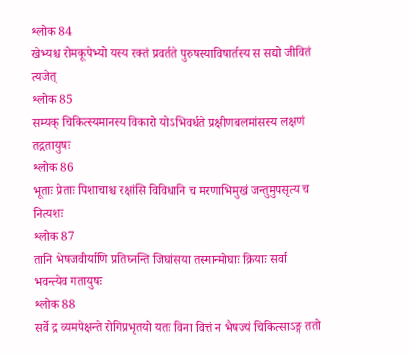श्लोक 84
खेभ्यश्च रोमकूपेभ्यो यस्य रक्तं प्रवर्तते पुरुषस्याविषार्तस्य स सद्यो जीवितं त्यजेत्
श्लोक 85
सम्यक् चिकित्स्यमानस्य विकारो योऽभिवर्धते प्रक्षीणबलमांसस्य लक्षणं तद्गतायुषः
श्लोक 86
भूताः प्रेताः पिशाचाश्च रक्षांसि विविधानि च मरणाभिमुखं जन्तुमुपसृत्य च नित्यशः
श्लोक 87
तानि भेषजवीर्याणि प्रतिघ्नन्ति जिघांसया तस्मान्मोघाः क्रियाः सर्वा भवन्त्येव गतायुषः
श्लोक 88
सर्वे द्र व्यमपेक्षन्ते रोगिप्रभृतयो यतः विना वित्तं न भैषज्यं चिकित्साऽङ्ग ततो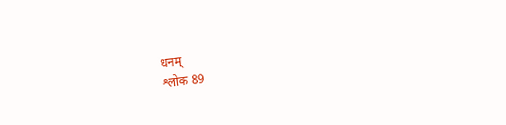धनम्
श्लोक 89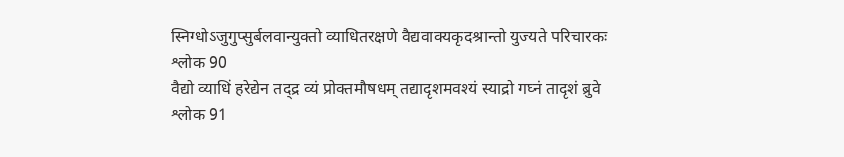स्निग्धोऽजुगुप्सुर्बलवान्युक्तो व्याधितरक्षणे वैद्यवाक्यकृदश्रान्तो युज्यते परिचारकः
श्लोक 90
वैद्यो व्याधिं हरेद्येन तद्द्र व्यं प्रोक्तमौषधम् तद्यादृशमवश्यं स्याद्रो गघ्नं तादृशं ब्रुवे
श्लोक 91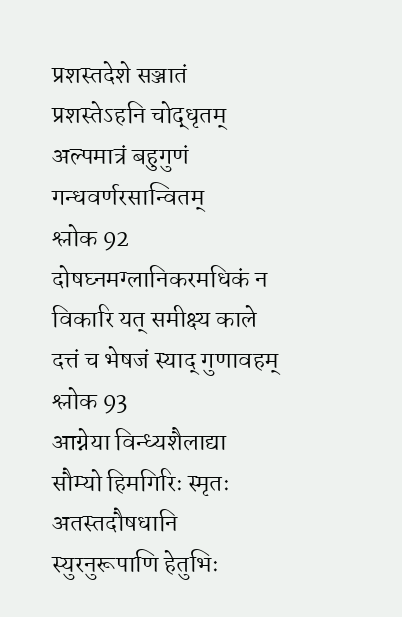प्रशस्तदेशे सञ्जातं प्रशस्तेऽहनि चोद्धृतम् अल्पमात्रं बहुगुणं गन्धवर्णरसान्वितम्
श्लोक 92
दोषघ्नमग्लानिकरमधिकं न विकारि यत् समीक्ष्य काले दत्तं च भेषजं स्याद् गुणावहम्
श्लोक 93
आग्नेया विन्ध्यशैलाद्या सौम्यो हिमगिरिः स्मृतः अतस्तदौषधानि स्युरनुरूपाणि हेतुभिः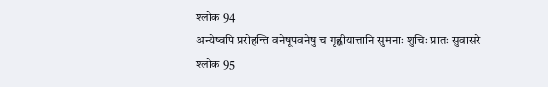श्लोक 94
अन्येष्वपि प्ररोहन्ति वनेषूपवनेषु च गृह्णीयात्तानि सुमनाः शुचिः प्रातः सुवासरे
श्लोक 95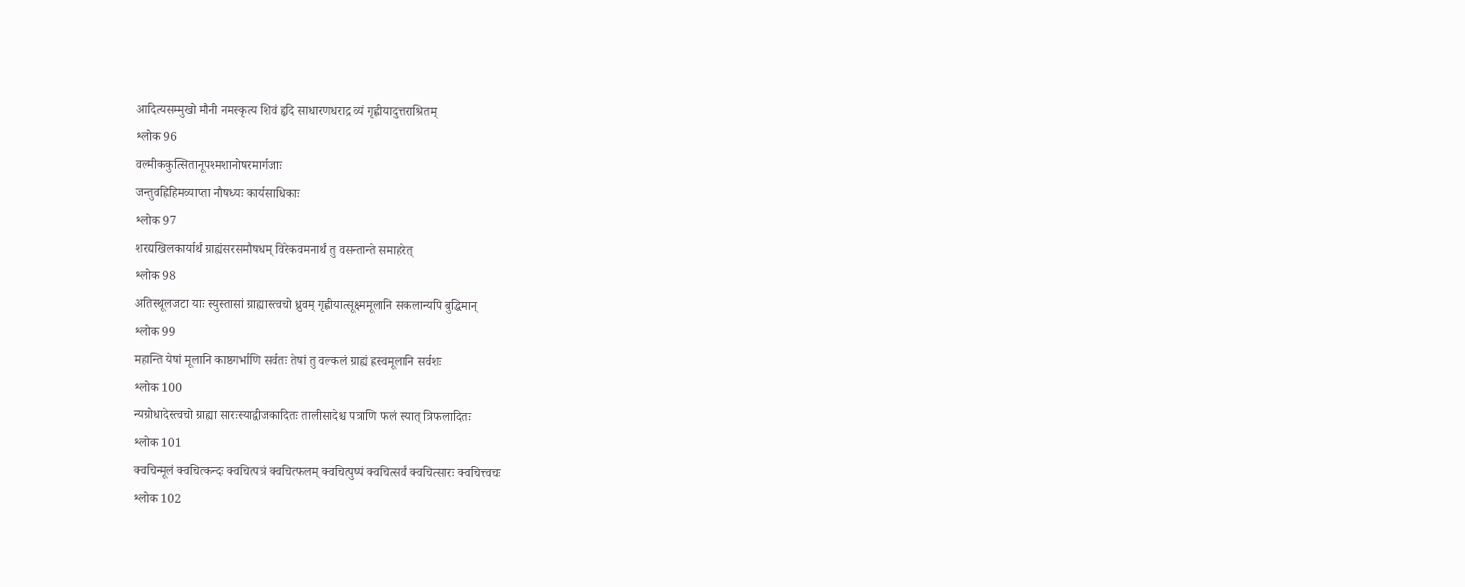आदित्यसम्मुखो मौनी नमस्कृत्य शिवं हृदि साधारणधराद्र व्यं गृह्णीयादुत्तराश्रितम्
श्लोक 96
वल्मीककुत्सितानूपश्मशानोषरमार्गजाः
जन्तुवह्निहिमव्याप्ता नौषध्यः कार्यसाधिकाः
श्लोक 97
शरद्यखिलकार्यार्थं ग्राह्यंसरसमौषधम् विरेकवमनार्थं तु वसन्तान्ते समाहरेत्
श्लोक 98
अतिस्थूलजटा याः स्युस्तासां ग्राह्यास्त्वचो ध्रुवम् गृह्णीयात्सूक्ष्ममूलानि सकलान्यपि बुद्धिमान्
श्लोक 99
महान्ति येषां मूलानि काष्ठगर्भाणि सर्वतः तेषां तु वल्कलं ग्राह्यं ह्रस्वमूलानि सर्वशः
श्लोक 100
न्यग्रोधादेस्त्वचो ग्राह्या सारःस्याद्वीजकादितः तालीसादेश्च पत्राणि फलं स्यात् त्रिफलादितः
श्लोक 101
क्वचिन्मूलं क्वचित्कन्दः क्वचित्पत्रं क्वचित्फलम् क्वचित्पुष्पं क्वचित्सर्वं क्वचित्सारः क्वचित्त्वचः
श्लोक 102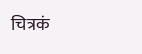चित्रकं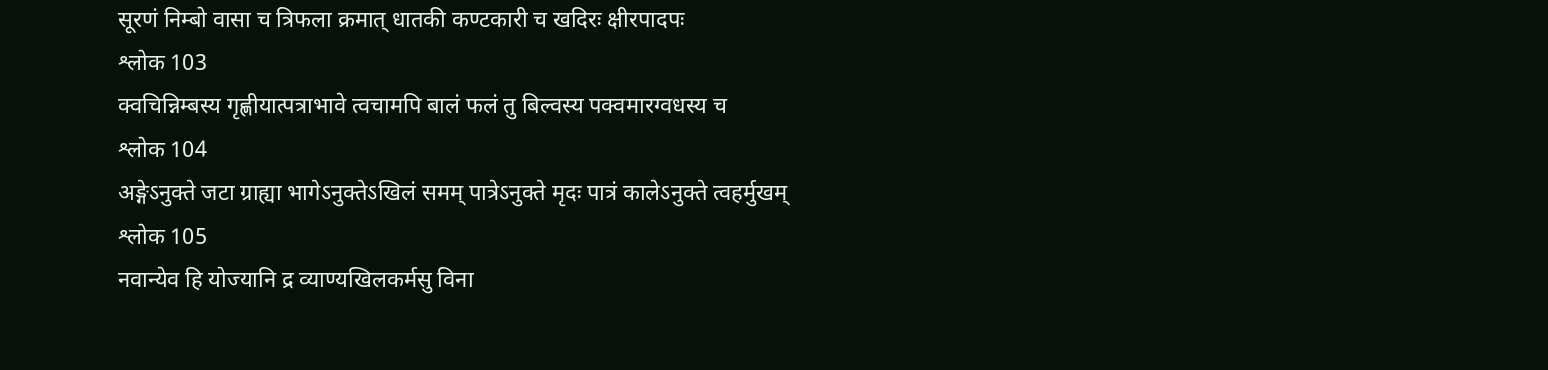सूरणं निम्बो वासा च त्रिफला क्रमात् धातकी कण्टकारी च खदिरः क्षीरपादपः
श्लोक 103
क्वचिन्निम्बस्य गृह्णीयात्पत्राभावे त्वचामपि बालं फलं तु बिल्वस्य पक्वमारग्वधस्य च
श्लोक 104
अङ्गेऽनुक्ते जटा ग्राह्या भागेऽनुक्तेऽखिलं समम् पात्रेऽनुक्ते मृदः पात्रं कालेऽनुक्ते त्वहर्मुखम्
श्लोक 105
नवान्येव हि योज्यानि द्र व्याण्यखिलकर्मसु विना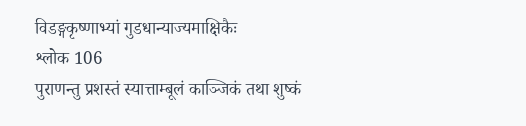विडङ्गकृष्णाभ्यां गुडधान्याज्यमाक्षिकैः
श्लोक 106
पुराणन्तु प्रशस्तं स्यात्ताम्बूलं काञ्जिकं तथा शुष्कं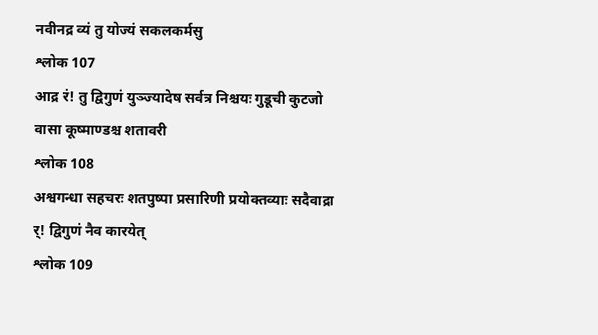नवीनद्र व्यं तु योज्यं सकलकर्मसु
श्लोक 107
आद्र रं! तु द्विगुणं युञ्ज्यादेष सर्वत्र निश्चयः गुडूची कुटजो वासा कूष्माण्डश्च शतावरी
श्लोक 108
अश्वगन्धा सहचरः शतपुष्पा प्रसारिणी प्रयोक्तव्याः सदैवाद्रा र्! द्विगुणं नैव कारयेत्
श्लोक 109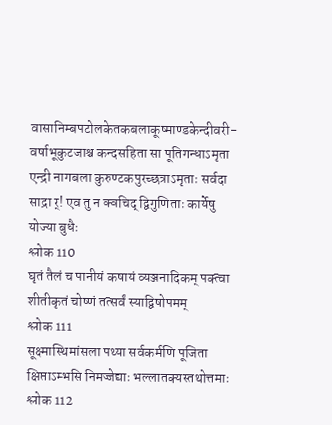वासानिम्बपटोलकेतकबलाकूष्माण्डकेन्दीवरी-वर्षाभूकुटजाश्च कन्दसहिता सा पूतिगन्धाऽमृता एन्द्री नागबला कुरुण्टकपुरच्छत्राऽमृताः सर्वदा साद्रा र्! एव तु न क्वचिद् द्विगुणिताः कार्येषु योज्या बुधैः
श्लोक 110
घृतं तैलं च पानीयं कषायं व्यञ्जनादिकम् पक्त्वा शीतीकृतं चोष्णं तत्सर्वं स्याद्विषोपमम्
श्लोक 111
सूक्ष्मास्थिमांसला पथ्या सर्वकर्मणि पूजिता क्षिप्ताऽम्भसि निमज्जेद्याः भल्लातक्यस्तथोत्तमाः
श्लोक 112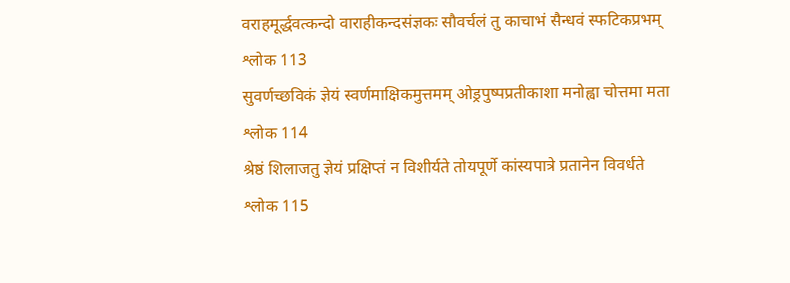वराहमूर्द्धवत्कन्दो वाराहीकन्दसंज्ञकः सौवर्चलं तु काचाभं सैन्धवं स्फटिकप्रभम्
श्लोक 113
सुवर्णच्छविकं ज्ञेयं स्वर्णमाक्षिकमुत्तमम् ओड्रपुष्पप्रतीकाशा मनोह्वा चोत्तमा मता
श्लोक 114
श्रेष्ठं शिलाजतु ज्ञेयं प्रक्षिप्तं न विशीर्यते तोयपूर्णे कांस्यपात्रे प्रतानेन विवर्धते
श्लोक 115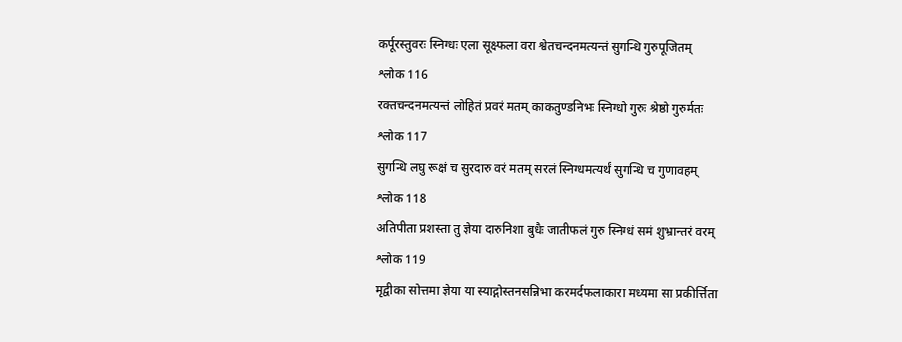कर्पूरस्तुवरः स्निग्धः एला सूक्ष्फला वरा श्वेतचन्दनमत्यन्तं सुगन्धि गुरुपूजितम्
श्लोक 116
रक्तचन्दनमत्यन्तं लोहितं प्रवरं मतम् काकतुण्डनिभः स्निग्धो गुरुः श्रेष्ठो गुरुर्मतः
श्लोक 117
सुगन्धि लघु रूक्षं च सुरदारु वरं मतम् सरलं स्निग्धमत्यर्थं सुगन्धि च गुणावहम्
श्लोक 118
अतिपीता प्रशस्ता तु ज्ञेया दारुनिशा बुधैः जातीफलं गुरु स्निग्धं समं शुभ्रान्तरं वरम्
श्लोक 119
मृद्वीका सोत्तमा ज्ञेया या स्याद्गोस्तनसन्निभा करमर्दफलाकारा मध्यमा सा प्रकीर्त्तिता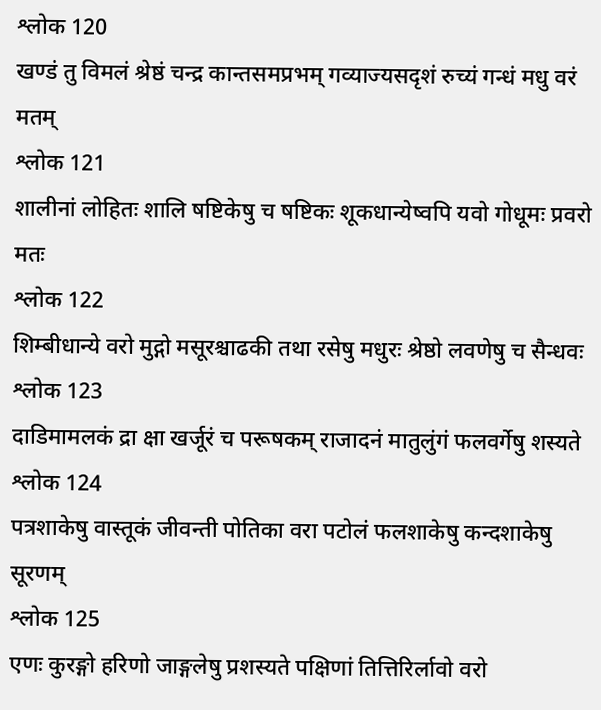श्लोक 120
खण्डं तु विमलं श्रेष्ठं चन्द्र कान्तसमप्रभम् गव्याज्यसदृशं रुच्यं गन्धं मधु वरं मतम्
श्लोक 121
शालीनां लोहितः शालि षष्टिकेषु च षष्टिकः शूकधान्येष्वपि यवो गोधूमः प्रवरो मतः
श्लोक 122
शिम्बीधान्ये वरो मुद्गो मसूरश्चाढकी तथा रसेषु मधुरः श्रेष्ठो लवणेषु च सैन्धवः
श्लोक 123
दाडिमामलकं द्रा क्षा खर्जूरं च परूषकम् राजादनं मातुलुंगं फलवर्गेषु शस्यते
श्लोक 124
पत्रशाकेषु वास्तूकं जीवन्ती पोतिका वरा पटोलं फलशाकेषु कन्दशाकेषु सूरणम्
श्लोक 125
एणः कुरङ्गो हरिणो जाङ्गलेषु प्रशस्यते पक्षिणां तित्तिरिर्लावो वरो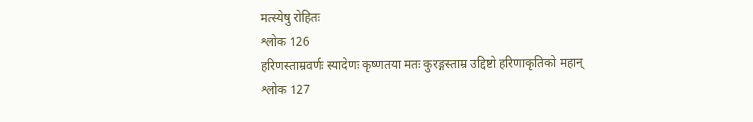मत्स्येषु रोहितः
श्लोक 126
हरिणस्ताम्रवर्णः स्यादेणः कृष्णतया मतः कुरङ्गस्ताम्र उद्दिष्टो हरिणाकृतिको महान्
श्लोक 127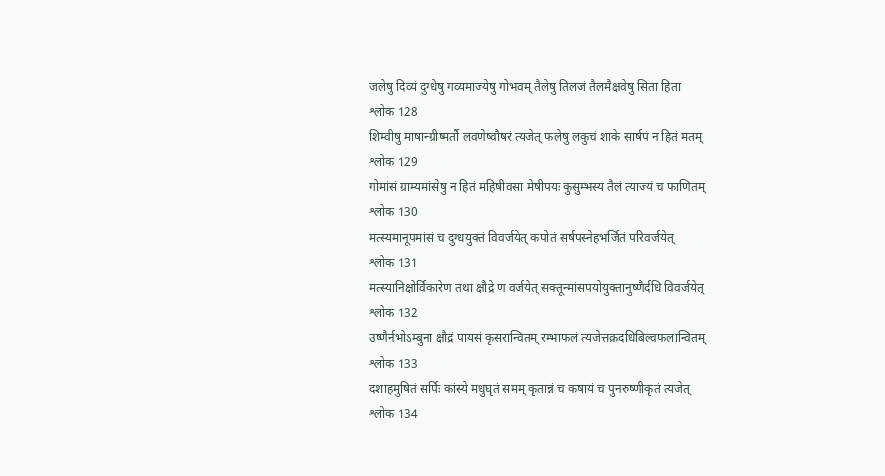जलेषु दिव्यं दुग्धेषु गव्यमाज्येषु गोभवम् तैलेषु तिलजं तैलमैक्षवेषु सिता हिता
श्लोक 128
शिम्वीषु माषान्ग्रीष्मर्तौ लवणेष्वौषरं त्यजेत् फलेषु लकुचं शाके सार्षपं न हितं मतम्
श्लोक 129
गोमांसं ग्राम्यमांसेषु न हितं महिषीवसा मेषीपयः कुसुम्भस्य तैलं त्याज्यं च फाणितम्
श्लोक 130
मत्स्यमानूपमांसं च दुग्धयुक्तं विवर्जयेत् कपोतं सर्षपस्नेहभर्जितं परिवर्जयेत्
श्लोक 131
मत्स्यानिक्षोर्विकारेण तथा क्षौद्रे ण वर्जयेत् सक्तून्मांसपयोयुक्तानुष्णैर्दधि विवर्जयेत्
श्लोक 132
उष्णैर्नभोऽम्बुना क्षौद्रं पायसं कृसरान्वितम् रम्भाफलं त्यजेत्तक्रदधिबिल्वफलान्वितम्
श्लोक 133
दशाहमुषितं सर्पिः कांस्ये मधुघृतं समम् कृतान्नं च कषायं च पुनरुष्णीकृतं त्यजेत्
श्लोक 134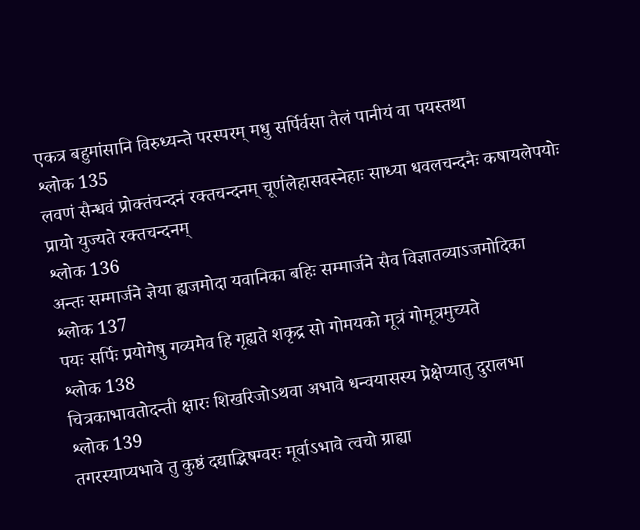एकत्र बहुमांसानि विरुध्यन्ते परस्परम् मधु सर्पिर्वसा तैलं पानीयं वा पयस्तथा
श्लोक 135
लवणं सैन्धवं प्रोक्तंचन्दनं रक्तचन्दनम् चूर्णलेहासवस्नेहाः साध्या धवलचन्दनैः कषायलेपयोः प्रायो युज्यते रक्तचन्दनम्
श्लोक 136
अन्तः सम्मार्जने ज्ञेया ह्यजमोदा यवानिका बहिः सम्मार्जने सैव विज्ञातव्याऽजमोदिका
श्लोक 137
पयः सर्पिः प्रयोगेषु गव्यमेव हि गृह्यते शकृद्र सो गोमयको मूत्रं गोमूत्रमुच्यते
श्लोक 138
चित्रकाभावतोदन्ती क्षारः शिखरिजोऽथवा अभावे धन्वयासस्य प्रेक्षेप्यातु दुरालभा
श्लोक 139
तगरस्याप्यभावे तु कुष्ठं दद्याद्भिषग्वरः मूर्वाऽभावे त्वचो ग्राह्या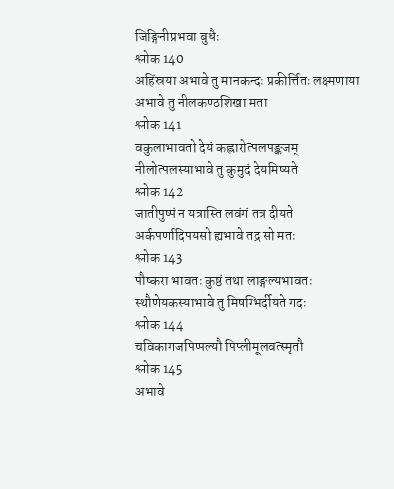जिङ्गिनीप्रभवा बुधैः
श्लोक 140
अहिंस्रया अभावे तु मानकन्दः प्रकीर्त्तितः लक्ष्मणाया अभावे तु नीलकण्ठशिखा मता
श्लोक 141
वकुलाभावतो देयं कह्लारोत्पलपङ्कजम् नीलोत्पलस्याभावे तु कुमुदं देयमिष्यते
श्लोक 142
जातीपुष्पं न यत्रास्ति लवंगं तत्र दीयते अर्कपर्णादिपयसो ह्यभावे तद्र सो मतः
श्लोक 143
पौष्करा भावतः कुष्ठं तथा लाङ्गल्यभावतः स्थौणेयकस्याभावे तु मिषग्भिर्दीयते गदः
श्लोक 144
चविकागजपिप्पल्यौ पिप्लीमूलवत्स्मृतौ
श्लोक 145
अभावे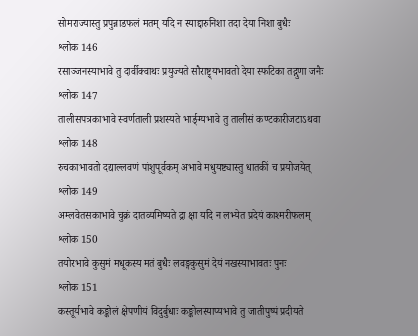सोमराज्यास्तु प्रपुन्नाडफलं मतम् यदि न स्याद्दारुनिशा तदा देया निशा बुधैः
श्लोक 146
रसाञ्जनस्याभावे तु दार्वीक्वाथः प्रयुज्यते सौराष्ट्र्यभावतो देया स्फटिका तद्गुणा जनैः
श्लोक 147
तालीसपत्रकाभावे स्वर्णताली प्रशस्यते भार्ङ्ग्यभावे तु तालीसं कण्टकारीजटाऽथवा
श्लोक 148
रुचकाभावतो दद्याल्लवणं पांशुपूर्वकम् अभावे मधुयष्ट्यास्तु धातकीं च प्रयोजयेत्
श्लोक 149
अम्लवेतसकाभावे चुक्रं दातव्यमिष्यते द्रा क्षा यदि न लभ्येत प्रदेयं काश्मरीफलम्
श्लोक 150
तयोरभावे कुसुमं मधूकस्य मतं बुधैः लवङ्गकुसुमं देयं नखस्याभावतः पुनः
श्लोक 151
कस्तूर्यभावे कङ्कोलं क्षेपणीयं विदुर्बुधाः कङ्कोलस्याप्यभावे तु जातीपुष्पं प्रदीयते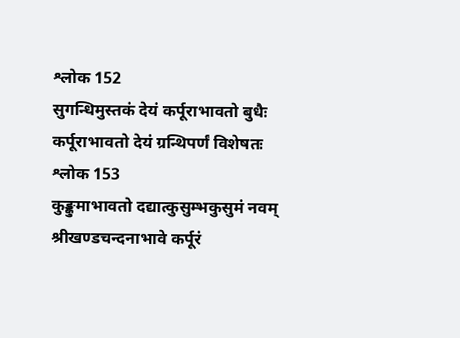श्लोक 152
सुगन्धिमुस्तकं देयं कर्पूराभावतो बुधैः कर्पूराभावतो देयं ग्रन्थिपर्णं विशेषतः
श्लोक 153
कुङ्कुमाभावतो दद्यात्कुसुम्भकुसुमं नवम् श्रीखण्डचन्दनाभावे कर्पूरं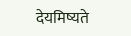देयमिष्यते